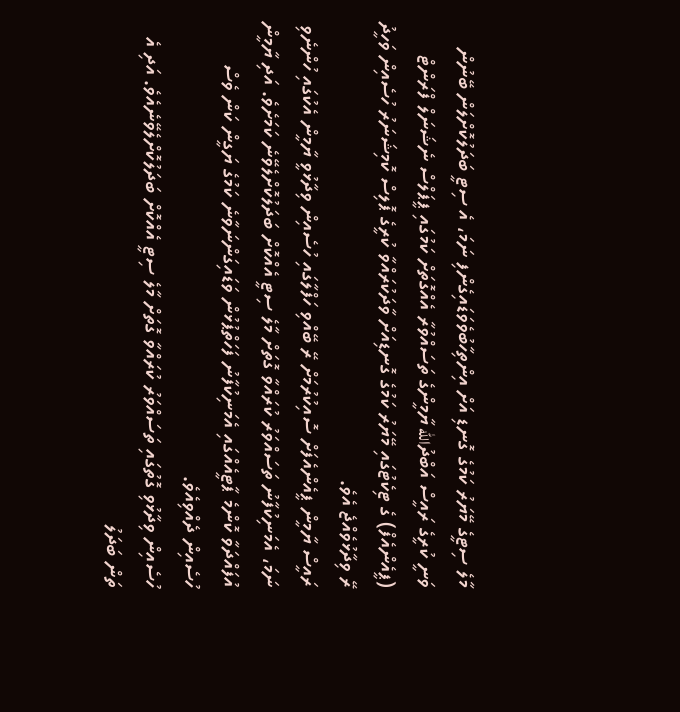މާލެ ސިޓީގެ މޭޔަރު ކަމުގެ ގޮނޑި އަށް އިންތިހާބުވެވަޑައިގެންފި ނަމަ، އެ ސިޓީ ބަދަލުކޮށްލަން ބޭނުން ވަނީ ކުރީގެ ރައީސް އަބްދުالله ޔާމީންގެ ތަސައްވުރާ އެއްގޮތަށް ކަމުގައި ޕީޕަލްސް ނެޝަނަލް ފްރަންޓް (ޕީއެންއެފް) ގެ ޓިކެޓުގައި މޭޔަރު ކަމުގެ ގޮނޑިއަށް ވާދަކުރައްވާ ކުރީގެ ޕޮލިސް ކޮމިޝަނަރު ހުސެއިން ވަހީދު ރޭ ވިދާޅުވެއްޖެ އެވެ.
ރައީސް ޔާމީން ޕީއެންއެފަށް ސޮއިކުރުމަށް ރޭ ބޭއްވި ހަފްލާގައި ހުސެއިން ވިދާޅުވީ ޔާމީން އެކުގައި ހުންނެވި ނަމަ، އެމަނިކުފާނު ތަސައްވަރު ކުރައްވާ ގޮތަށް މާލެ ސިޓީ އެއްކޮށް ބަދަލުކޮށްލެވޭނެ ކަމަށެވެ. އަދި ޔާމީން އުފައްދަވާ ކޮންމެ ޕާޓީއެއްގައި އެމަނިކުފާނު ފަހަތްޕުޅުން ވަޑައިގަންނަވާނެ ކަމުގެ ޔަގީން ކަން ވެސް ހުސެއިން ދެއްވިއެވެ.
ހުސެއިން ވިދާޅުވި ގޮތުގައި ތަސައްވަރު ކުރައްވާ ގޮތަށް މާލެ ސިޓީ އެއްކޮށް ބަދަލުކޮށްލެވޭނެއެވެ. އަދި އެ ތަން ބަދަލު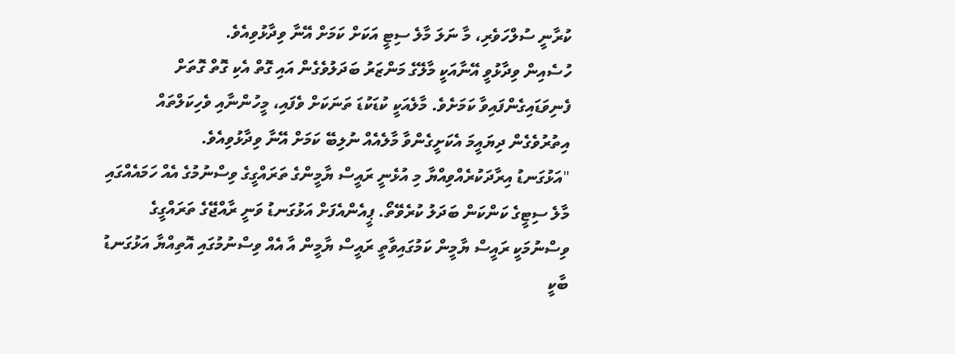ކުރާނީ ސުލްހަވެރި، މާ ނަލަ މާލެ ސިޓީ އަކަށް ކަމަށް އޭނާ ވިދާޅުވިއެވެ.
ހުސެއިން ވިދާޅުވީ އޭނާއަކީ މާލޭގެ މަންޒަރު ބަދަލުވެގެން އައި ގޮތް އެކި ގޮތް ގޮތަށް ފެނިވަޑައިގެންފައިވާ ކަމަށެވެ. މާލެއަކީ ކުޑަކުޑަ ތަނަކަށް ވެފައި، މީހުންނާއި ވެހިކަލްތައް އިތުރުވެގެން ދިޔައީމަ އެކަށީގެންވާ މާލެއެއް ނުލިބޭ ކަމަށް އޭނާ ވިދާޅުވިއެވެ.
"އަޅުގަނޑު އިރާދަކުރެއްވިއްޔާ މި އުޅެނީ ރައީސް ޔާމީންގެ ތަރައްގީގެ ވިސްނުމުގެ އެއް ހަމައެއްގައި މާލެ ސިޓީގެ ކަންކަން ބަދަލު ކުރެވޭތޯ. ޕީއެންއެފަށް އަޅުގަނޑު ވަނީ ރާއްޖޭގެ ތަރައްގީގެ ވިސްނުމަކީ ރައީސް ޔާމީން ކަމުގައިވާތީ ރައީސް ޔާމީން އާ އެއް ވިސްނުމުގައި އޮތިއްޔާ އަޅުގަނޑު ބާކީ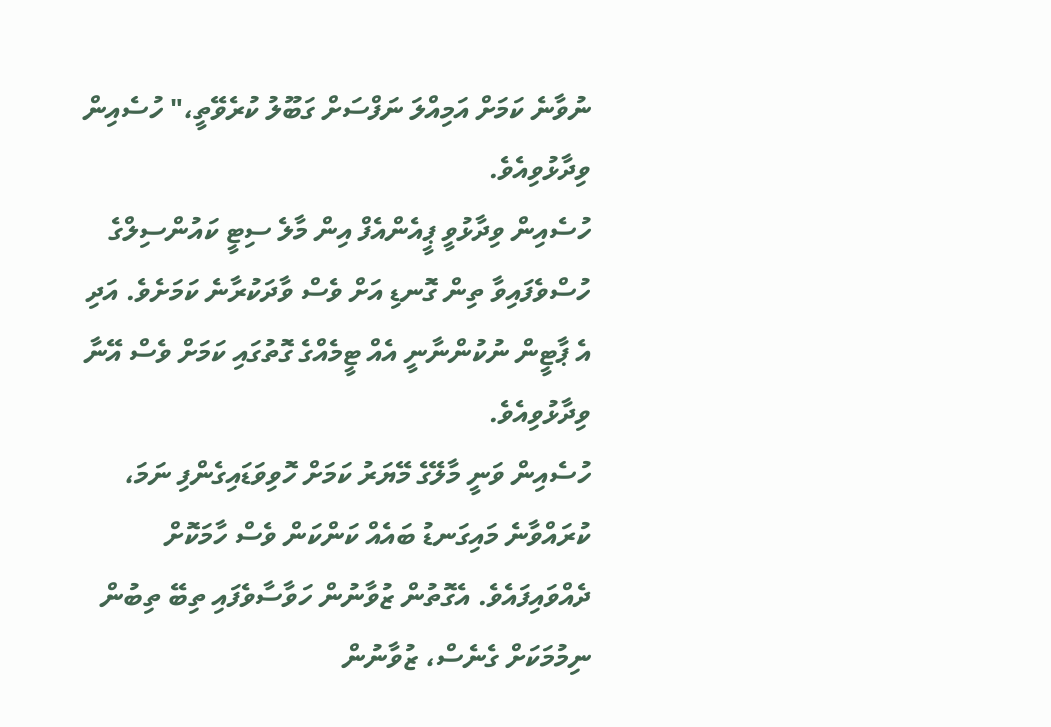ނުވާނެ ކަމަށް އަމިއްލަ ނަފްސަށް ގަބޫލު ކުރެވޭތީ،" ހުސެއިން ވިދާޅުވިއެވެ.
ހުސެއިން ވިދާޅުވީ ޕީއެންއެފް އިން މާލެ ސިޓީ ކައުންސިލްގެ ހުސްވެފައިވާ ތިން ގޮނޑި އަށް ވެސް ވާދަކުރާނެ ކަމަށެވެ. އަދި އެ ޕާޓީން ނުކުންނާނީ އެއް ޓީމެއްގެ ގޮތުގައި ކަމަށް ވެސް އޭނާ ވިދާޅުވިއެވެ.
ހުސެއިން ވަނީ މާލޭގެ މޭޔަރު ކަމަށް ހޮވިވަޑައިގެންފި ނަމަ، ކުރައްވާނެ މައިގަނޑު ބައެއް ކަންކަން ވެސް ހާމަކޮށް ދެއްވައިފައެވެ. އެގޮތުން ޒުވާނުން ހަވާސާވެފައި ތިބޭ ތިބުން ނިމުމަކަށް ގެނެސް، ޒުވާނުން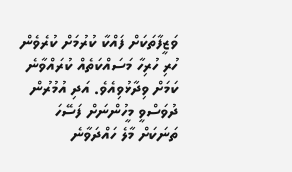ވަޒީފާތަކަށް ފައްކާ ކުރުމަށް ކުރެވެން ހުރި ހުރިހާ މަސައްކަތެއް ކުރައްވާނެ ކަމަށް ވިދާޅުވިއެވެ. އަދި އުމުރުން ދުވަސްވީ މީހުންނަށް ފަސޭހަ ތަނަކަށް މާލެ ހައްދަވާނެ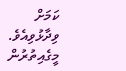ކަމަށް ވިދާޅުވިއެވެ.
މީގެއިތުރުން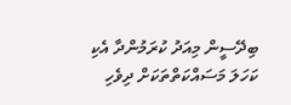ބިދޭސީން މިއަދު ކުރަމުންދާ އެކި ކަހަލަ މަސައްކަތްތަކަށް ދިވެހި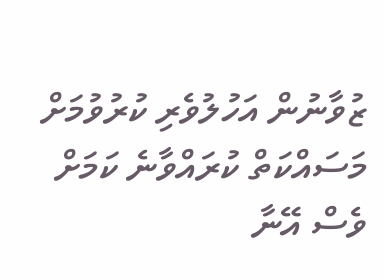ޒުވާނުން އަހުލުވެރި ކުރުވުމަށް މަސައްކަތް ކުރައްވާނެ ކަމަށް ވެސް އޭނާ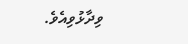ވިދާޅުވިއެވެ.